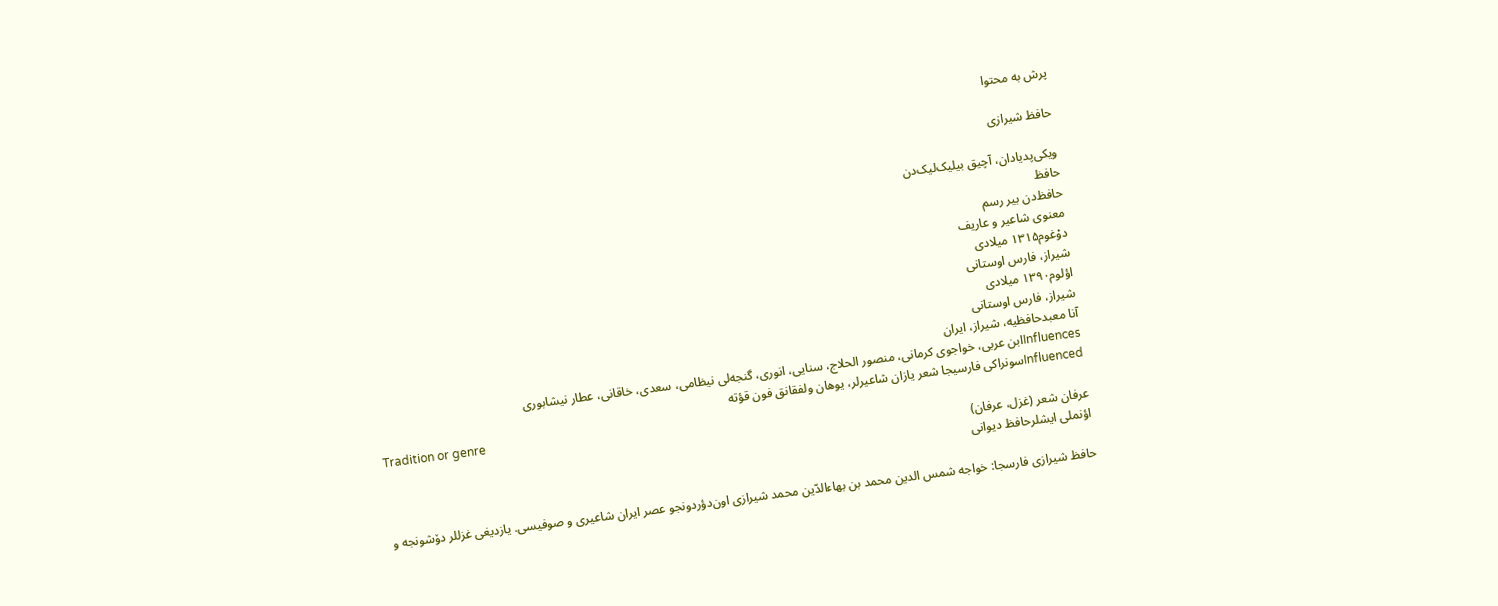پرش به محتوا

حافظ شیرازی

ویکی‌پدیادان، آچیق بیلیک‌لیک‌دن
حافظ
حافظ‌دن بیر رسم
معنوی شاعیر و عاریف
دوْغوم۱۳۱۵ میلادی
شیراز، فارس اوستانی
اؤلوم۱۳۹۰ میلادی
شیراز، فارس اوستانی
آنا معبدحافظیه، شیراز، ایران
Influencesابن عربی، خواجوی کرمانی، منصور الحلاج، سنایی، انوری، گنجه‌لی نیظامی، سعدی، خاقانی، عطار نیشابوری
Influencedسونراکی فارسیجا شعر یازان شاعیرلر، یوهان ولفقانق فون قؤته
Tradition or genre
عرفان شعر (غزل، عرفان)
اؤنملی ایشلرحافظ دیوانی

حافظ شیرازی فارسجا: خواجه شمس الدین محمد بن بهاءالدّین محمد شیرازی اون‌دؤردونجو عصر ایران شاعیری و صوفیسی. یازدیغی غزللر دۆشونجه و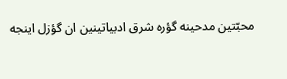محبّتین مدحینه گؤره شرق ادبیاتینین ان گؤزل اینجه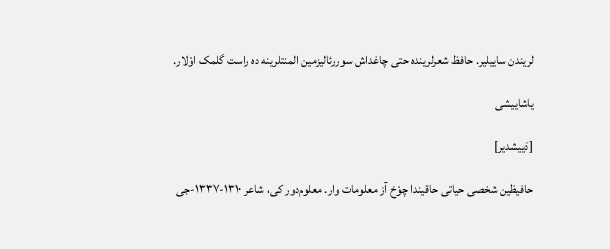لریندن ساییلیر. حافظ شعرلرینده حتی چاغداش سوررئالیزمین المنتلرینه ده راست گلمک اوْلار.

یاشاییشی

[دَییشدیر]

حافیظین شخصی حیاتی حاقیندا چوْخ آز معلومات وار. معلوم‌دور کی، شاعر ۱۳۱۰-۱۳۳۷-جی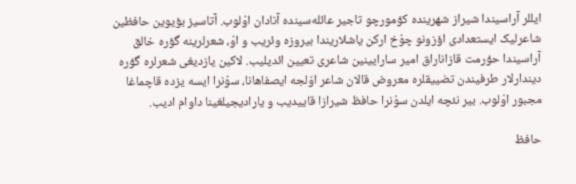ایللر آراسیندا شیراز شهرینده کؤمورچو تاجیر عائله‌سینده آنادان اوْلوب. آتاسیز بؤیوین حافظین شاعرلیک ایستعدادی اؤزونو چوْخ ارکن یاشلاریندا بیروزه وئریب و اوْ، شعرلرینه گؤره خالق آراسیندا حؤرمت قازاناراق امیر سارایینین شاعری تعیین ائدیلیب. لاکین یازدیغی شعرلره گؤره دیندارلار طرفیندن تضییقلره معروض قالان شاعر اوّلجه ایصفاهانا، سوْنرا ایسه یزده قاچماغا مجبور اوْلوب. بیر نئچه ایلدن سوْنرا حافظ شیرازا قاییدیب و یارادیجیلغینا داوام ادیب.

حافظ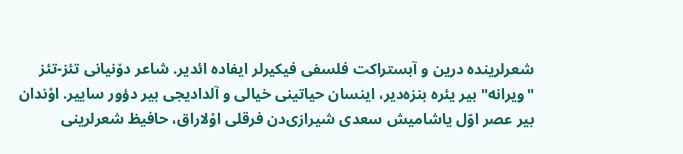شعرلرینده درین و آبستراکت فلسفی فیکیرلر ایفاده ائدیر. شاعر دۆنیانی تئز-تئز "ویرانه" بیر یئره بنزه‌دیر، اینسان حیاتینی خیالی و آلدادیجی بیر دؤور ساییر. اوْندان بیر عصر اوّل یاشامیش سعدی شیرازی‌دن فرقلی اوْلاراق، حافیظ شعرلرینی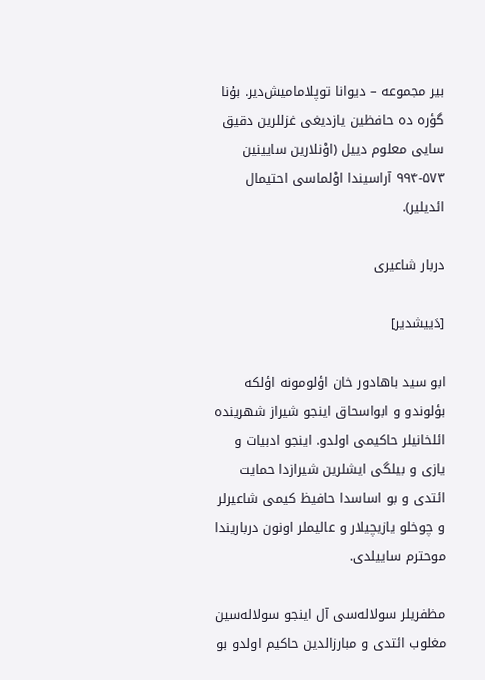بیر مجموعه – دیوانا توپلامامیش‌دیر. بۇنا گؤره ده حافظین یازدیغی غزللرین دقیق سایی معلوم دییل (اوْنلارین سایینین ۵۷۳-۹۹۴ آراسیندا اوْلماسی احتیمال ائدیلیر).

دربار شاعیری

[دَییشدیر]

ابو سید باهادور خان اؤلومونه اؤلکه بؤلوندو و ابواسحاق اینجو شیراز شهرینده ائلخانیلر حاکیمی اولدو. اینجو ادبیات و یازی و بیلگی ایشلرین شیرازدا حمایت ائتدی و بو اساسدا حافیظ کیمی شاعیرلر و چوخلو یازیچیلار و عالیملر اونون درباریندا موحترم ساییلدی.

مظفریلر سولا‌له‌سی آل اینجو سولاله‌سین مغلوب ائتدی و مبارزالدین حاکیم اولدو بو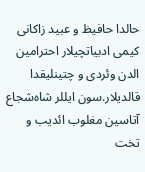حالدا حافیظ و عبید زاکانی کیمی ادبیاتچیلار احترامین الدن وئردی و چتینلیقدا قالدیلار.سون ایللر شاه‌شجاع آتاسین مغلوب ائدیب و تخت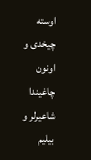اوسته چیخدی و اونون چاغیندا شاعیرلر و بیلیم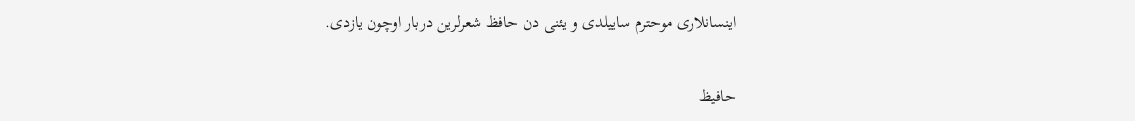اینسانلاری موحترم ساییلدی و یئنی دن حافظ شعرلرین دربار اوچون یازدی.

حافیظ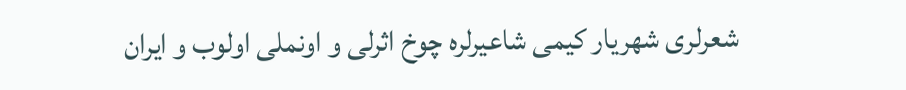شعرلری شهریار کیمی شاعیرلره چوخ اثرلی و اونملی اولوب و ایران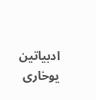ادبیاتین یوخاری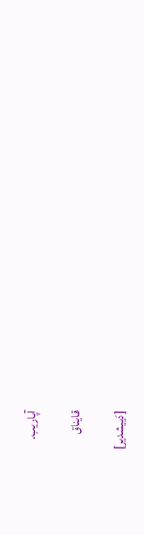آپاریب.

قایناق

[دَییشدیر]